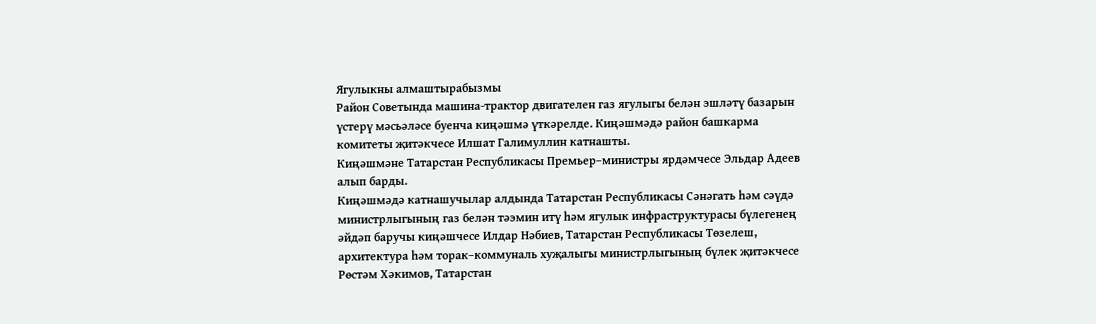Ягулыкны алмаштырабызмы
Район Советында машина-трактор двигателен газ ягулыгы белән эшләтү базарын үстерү мәсьәләсе буенча киңәшмә үткәрелде. Киңәшмәдә район башкарма комитеты җитәкчесе Илшат Галимуллин катнашты.
Киңәшмәне Татарстан Республикасы Премьер–министры ярдәмчесе Эльдар Адеев алып барды.
Киңәшмәдә катнашучылар алдында Татарстан Республикасы Сәнәгать һәм сәүдә министрлыгының газ белән тәэмин итү һәм ягулык инфраструктурасы бүлегенең әйдәп баручы киңәшчесе Илдар Нәбиев, Татарстан Республикасы Төзелеш, архитектура һәм торак–коммуналь хуҗалыгы министрлыгының бүлек җитәкчесе Рөстәм Хәкимов, Татарстан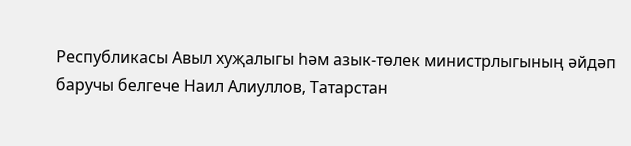Республикасы Авыл хуҗалыгы һәм азык-төлек министрлыгының әйдәп баручы белгече Наил Алиуллов, Татарстан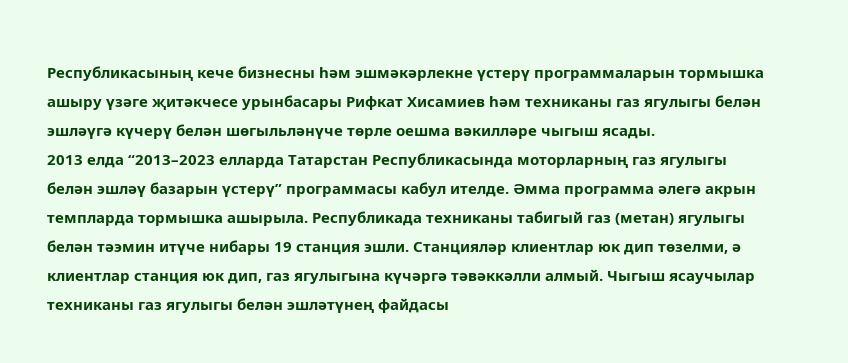Республикасының кече бизнесны һәм эшмәкәрлекне үстерү программаларын тормышка ашыру үзәге җитәкчесе урынбасары Рифкат Хисамиев һәм техниканы газ ягулыгы белән эшләүгә күчерү белән шөгыльләнүче төрле оешма вәкилләре чыгыш ясады.
2013 елда “2013–2023 елларда Татарстан Республикасында моторларның газ ягулыгы белән эшләү базарын үстерү” программасы кабул ителде. Әмма программа әлегә акрын темпларда тормышка ашырыла. Республикада техниканы табигый газ (метан) ягулыгы белән тәэмин итүче нибары 19 станция эшли. Станцияләр клиентлар юк дип төзелми, ә клиентлар станция юк дип, газ ягулыгына күчәргә тәвәккәлли алмый. Чыгыш ясаучылар техниканы газ ягулыгы белән эшләтүнең файдасы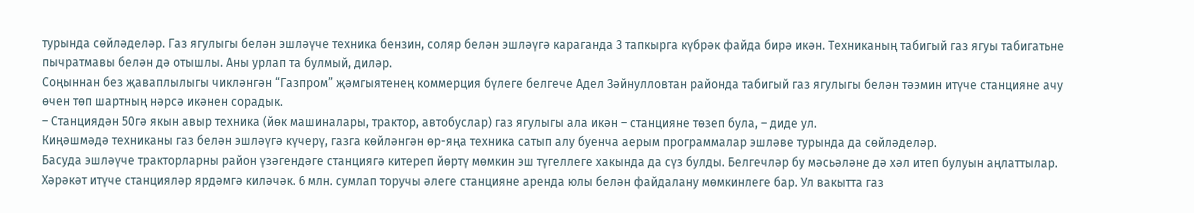турында сөйләделәр. Газ ягулыгы белән эшләүче техника бензин, соляр белән эшләүгә караганда 3 тапкырга күбрәк файда бирә икән. Техниканың табигый газ ягуы табигатьне пычратмавы белән дә отышлы. Аны урлап та булмый, диләр.
Соңыннан без җаваплылыгы чикләнгән “Газпром” җәмгыятенең коммерция бүлеге белгече Адел Зәйнулловтан районда табигый газ ягулыгы белән тәэмин итүче станцияне ачу өчен төп шартның нәрсә икәнен сорадык.
– Станциядән 50гә якын авыр техника (йөк машиналары, трактор, автобуслар) газ ягулыгы ала икән – станцияне төзеп була, – диде ул.
Киңәшмәдә техниканы газ белән эшләүгә күчерү, газга көйләнгән өр-яңа техника сатып алу буенча аерым программалар эшләве турында да сөйләделәр.
Басуда эшләүче тракторларны район үзәгендәге станциягә китереп йөртү мөмкин эш түгеллеге хакында да сүз булды. Белгечләр бу мәсьәләне дә хәл итеп булуын аңлаттылар. Хәрәкәт итүче станцияләр ярдәмгә киләчәк. 6 млн. сумлап торучы әлеге станцияне аренда юлы белән файдалану мөмкинлеге бар. Ул вакытта газ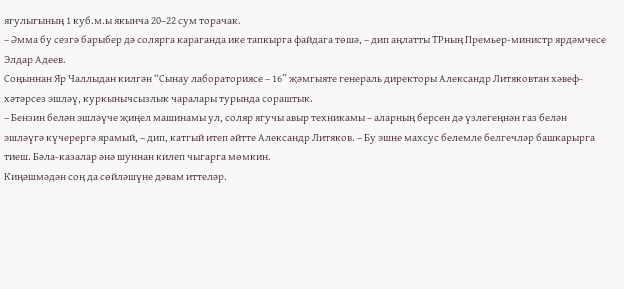ягулыгының 1 куб.м.ы якынча 20–22 сум торачак.
– Әмма бу сезгә барыбер дә солярга караганда ике тапкырга файдага төшә, – дип аңлатты ТРның Премьер-министр ярдәмчесе Элдар Адеев.
Соңыннан Яр Чаллыдан килгән “Сынау лабораториясе – 16” җәмгыяте генераль директоры Александр Литяковтан хәвеф-хәтәрсез эшләү, куркынычсызлык чаралары турында сораштык.
– Бензин белән эшләүче җиңел машинамы ул, соляр ягучы авыр техникамы – аларның берсен дә үзлегеңнән газ белән эшләүгә күчерергә ярамый, – дип, катгый итеп әйтте Александр Литяков. – Бу эшне махсус белемле белгечләр башкарырга тиеш. Бәла-казалар әнә шуннан килеп чыгарга мөмкин.
Киңәшмәдән соң да сөйләшүне дәвам иттеләр.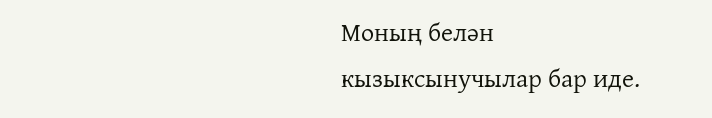Моның белән кызыксынучылар бар иде.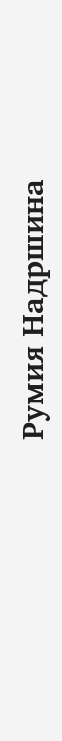Румия Надршина